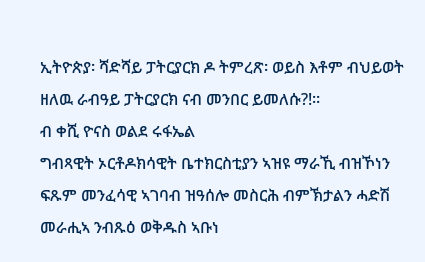ኢትዮጵያ፡ ሻድሻይ ፓትርያርክ ዶ ትምረጽ፡ ወይስ እቶም ብህይወት ዘለዉ ራብዓይ ፓትርያርክ ናብ መንበር ይመለሱ?!።
ብ ቀሺ ዮናስ ወልደ ሩፋኤል
ግብጻዊት ኦርቶዶክሳዊት ቤተክርስቲያን ኣዝዩ ማራኺ ብዝኾነን ፍጹም መንፈሳዊ ኣገባብ ዝዓሰሎ መስርሕ ብምኽታልን ሓድሽ መራሒኣ ንብጹዕ ወቅዱስ ኣቡነ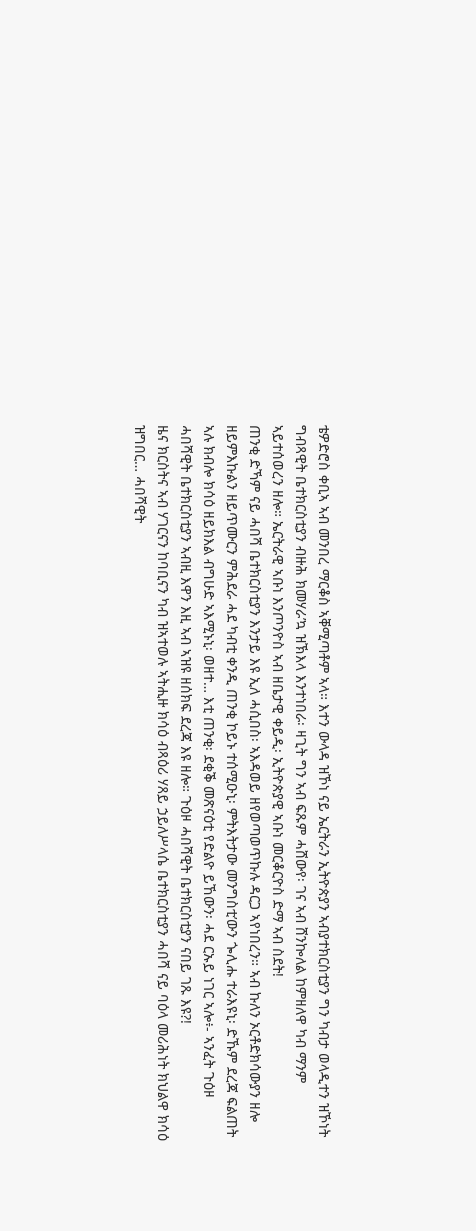ቴዎድሮስ ቀቢኣ ኣብ መንበረ ማርቆስ ኣቐሚጣቶም ኣላ። እተን ውላዳ ዝኾነ ናይ ኤርትራን ኢትዮጵያን ኣብያተክርስቲያን ግን ካብታ ወላዲተን ዝኾነት ግብጻዊት ቤተክርስቲያን ብዙሕ ክመሃራ’ኳ ዝኽእላ እንተነበራ፡ ዛጊት ግን ኣብ ፍጹም ሓሸውየ፡ ገና ኣብ ሸንኰለል ከምዘለዋ ካብ ማንም ኣይተሰወረን ዘሎ። ኤርትራዊ ኣቡነ እንጦንዮስ ኣብ ዘቤታዊ ቀይዲ፡ ኢትዮጵያዊ ኣቡነ መርቆርዮስ ድማ ኣብ ስደት!
ጠንቂ ድኻም ናይ ሓበሻ ቤተክርስቲያን እንታይ እዩ ኢለ ሓሲበስ፡ ኣእዳወይ ዘየወጣወጥኩሉ ዳርጋ ኣየነበረን። ኣብ ኩለን ኦርቶድክሳውያን ዘሎ ዘይምእኩልን ዘይጥሙርን ምሕደራ ሓደ ካብቲ ቀንዲ ጠንቂ ኮይኑ ተሰሚዑኒ፡ ምትእትታው መንግስቲ’ውን ጐሊሑ ተራእዩኒ፡ ድኹም ደረጃ ፍልጠት ኣሉ ክብሎ ክሳዕ ዘይክእል ብግሁድ ኣእሚኑኒ፡ ወዘተ… እቲ ጠንቂ፡ ደቂቕ መጽናዕቲ የድልዮ ይኸውን፡ ሓደ ርኡይ ነገር ኣሎ፥- ኣንፈት ጉዕዞ ሓበሻዊት ቤተክርስቲያን ኣብዚ እዋን እዚ ኣብ ኣዝዩ ዘሰክፍ ደረጃ እዩ ዘሎ። ጉዕዞ ሓበሻዊት ቤተክርስቲያን ናበይ ገጹ እዩ?!
ዜና ክርስትና ኣብ ሃገርናን ከባቢናን ካብ ዝኣተወሉ ኣትሒዙ ክሳዕ ብጻዕሪ ሃጸይ ኃይለሥላሴ ቤተክርስቲያን ሓበሻ ናይ ባዕላ መሪሕነት ክህልዋ ክሳዕ ዝግበር… ሓበሻዊት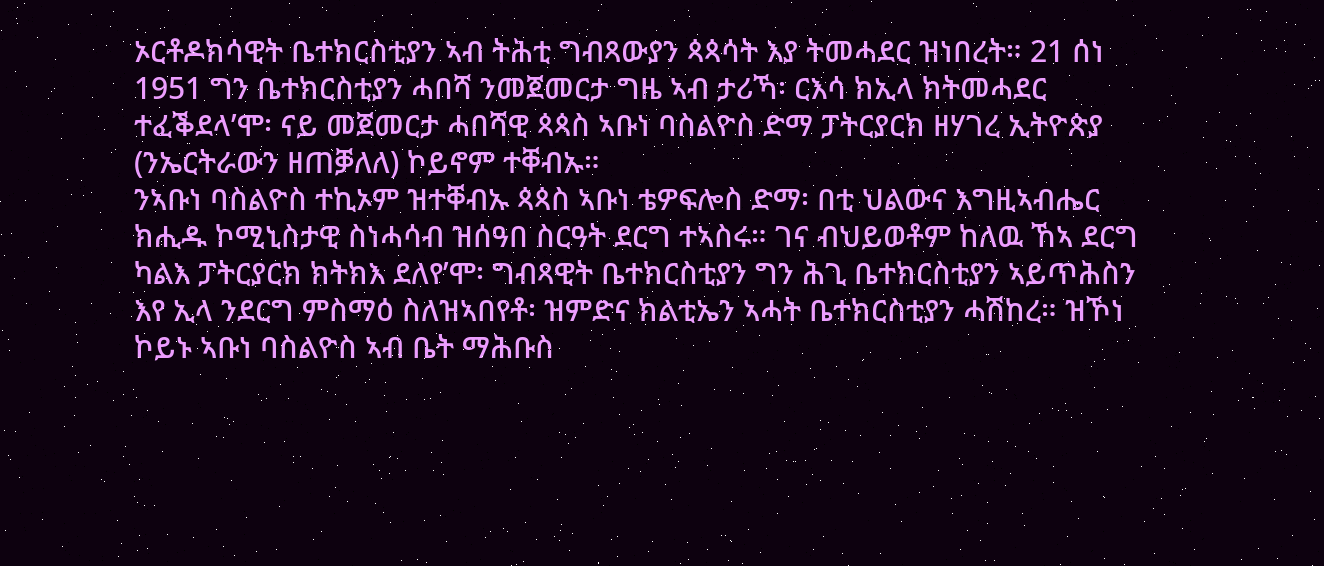ኦርቶዶክሳዊት ቤተክርስቲያን ኣብ ትሕቲ ግብጻውያን ጳጳሳት እያ ትመሓደር ዝነበረት። 21 ሰነ 1951 ግን ቤተክርስቲያን ሓበሻ ንመጀመርታ ግዜ ኣብ ታሪኻ፡ ርእሳ ክኢላ ክትመሓደር ተፈቕደላ’ሞ፡ ናይ መጀመርታ ሓበሻዊ ጳጳስ ኣቡነ ባስልዮስ ድማ ፓትርያርክ ዘሃገረ ኢትዮጵያ (ንኤርትራውን ዘጠቓለለ) ኮይኖም ተቐብኡ።
ንኣቡነ ባስልዮስ ተኪኦም ዝተቐብኡ ጳጳስ ኣቡነ ቴዎፍሎስ ድማ፡ በቲ ህልውና እግዚኣብሔር ክሒዱ ኮሚኒስታዊ ስነሓሳብ ዝሰዓበ ስርዓት ደርግ ተኣስሩ። ገና ብህይወቶም ከለዉ ኸኣ ደርግ ካልእ ፓትርያርክ ክትክእ ደለየ’ሞ፡ ግብጻዊት ቤተክርስቲያን ግን ሕጊ ቤተክርስቲያን ኣይጥሕስን እየ ኢላ ንደርግ ምስማዕ ስለዝኣበየቶ፡ ዝምድና ክልቲኤን ኣሓት ቤተክርስቲያን ሓሽከረ። ዝኾነ ኮይኑ ኣቡነ ባስልዮስ ኣብ ቤት ማሕቡስ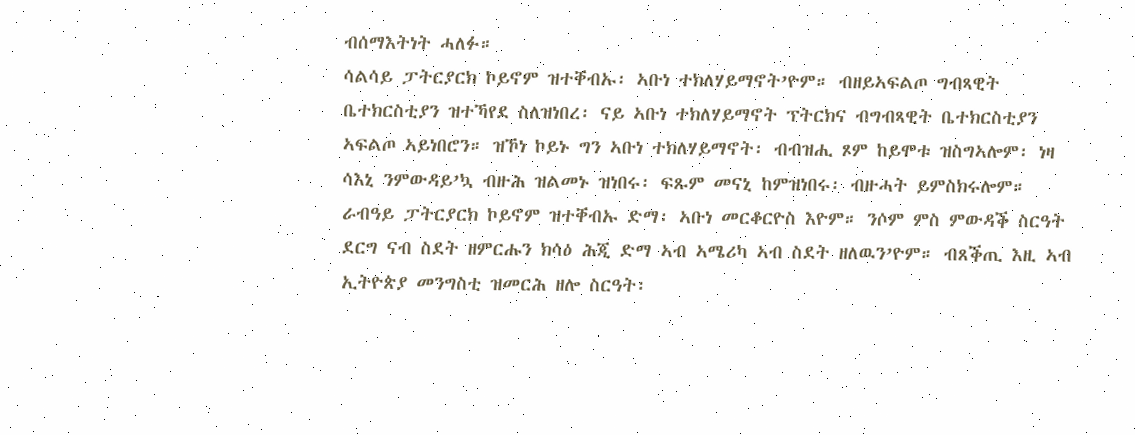ብሰማእትነት ሓለፉ።
ሳልሳይ ፓትርያርክ ኮይኖም ዝተቐብኡ፡ ኣቡነ ተክለሃይማኖት’ዮም። ብዘይኣፍልጦ ግብጻዊት ቤተክርስቲያን ዝተኻየደ ስለዝነበረ፡ ናይ ኣቡነ ተክለሃይማኖት ፕትርክና ብግብጻዊት ቤተክርስቲያን ኣፍልጦ ኣይነበሮን። ዝኾነ ኮይኑ ግን ኣቡነ ተክለሃይማኖት፡ ብብዝሒ ጾም ከይሞቱ ዝስግኣሎም፡ ነዛ ሳእኒ ንምውዳይ’ኳ ብዙሕ ዝልመኑ ዝነበሩ፡ ፍጹም መናኒ ከምዝነበሩ፡ ብዙሓት ይምስክሩሎም።
ራብዓይ ፓትርያርክ ኮይኖም ዝተቐብኡ ድማ፡ ኣቡነ መርቆርዮስ እዮም። ንሶም ምስ ምውዳቕ ስርዓት ደርግ ናብ ስደት ዘምርሑን ክሳዕ ሕጂ ድማ ኣብ ኣሜሪካ ኣብ ስደት ዘለዉን’ዮም። ብጸቕጢ እዚ ኣብ ኢትዮጵያ መንግስቲ ዝመርሕ ዘሎ ስርዓት፡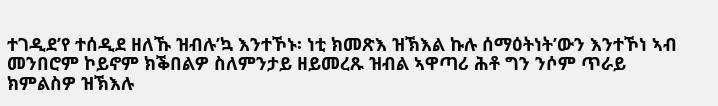ተገዲደ’የ ተሰዲደ ዘለኹ ዝብሉ’ኳ እንተኾኑ፡ ነቲ ክመጽእ ዝኽእል ኩሉ ሰማዕትነት’ውን እንተኾነ ኣብ መንበሮም ኮይኖም ክቕበልዎ ስለምንታይ ዘይመረጹ ዝብል ኣዋጣሪ ሕቶ ግን ንሶም ጥራይ ክምልስዎ ዝኽእሉ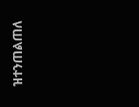ዝተንጠልጠለ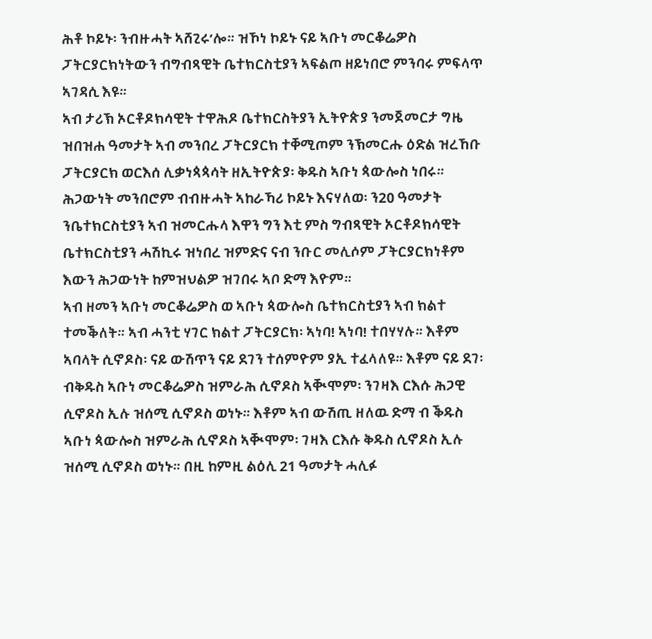ሕቶ ኮይኑ፡ ንብዙሓት ኣሸጊሩ’ሎ። ዝኾነ ኮይኑ ናይ ኣቡነ መርቆሬዎስ ፓትርያርክነትውን ብግብጻዊት ቤተክርስቲያን ኣፍልጦ ዘይነበሮ ምንባሩ ምፍላጥ ኣገዳሲ እዩ።
ኣብ ታሪኽ ኦርቶዶክሳዊት ተዋሕዶ ቤተክርስትያን ኢትዮጵያ ንመጀመርታ ግዜ ዝበዝሐ ዓመታት ኣብ መንበረ ፓትርያርክ ተቐሚጦም ንኽመርሑ ዕድል ዝረኸቡ ፓትርያርክ ወርእሰ ሊቃነጳጳሳት ዘኢትዮጵያ፡ ቅዱስ ኣቡነ ጳውሎስ ነበሩ። ሕጋውነት መንበሮም ብብዙሓት ኣከራኻሪ ኮይኑ እናሃለወ፡ ን20 ዓመታት ንቤተክርስቲያን ኣብ ዝመርሑላ እዋን ግን እቲ ምስ ግብጻዊት ኦርቶዶክሳዊት ቤተክርስቲያን ሓሽኪሩ ዝነበረ ዝምድና ናብ ንቡር መሊሶም ፓትርያርክነቶም እውን ሕጋውነት ከምዝህልዎ ዝገበሩ ኣቦ ድማ እዮም።
ኣብ ዘመን ኣቡነ መርቆሬዎስ ወ ኣቡነ ጳውሎስ ቤተክርስቲያን ኣብ ክልተ ተመቕለት። ኣብ ሓንቲ ሃገር ክልተ ፓትርያርክ፡ ኣነባ! ኣነባ! ተበሃሃሉ። እቶም ኣባላት ሲኖዶስ፡ ናይ ውሽጥን ናይ ደገን ተሰምዮም ያኢ ተፈላለዩ። እቶም ናይ ደገ፡ ብቅዱስ ኣቡነ መርቆሬዎስ ዝምራሕ ሲኖዶስ ኣቚሞም፡ ንገዛእ ርእሱ ሕጋዊ ሲኖዶስ ኢሉ ዝሰሚ ሲኖዶስ ወነኑ። እቶም ኣብ ውሽጢ ዘለዉ ድማ ብ ቕዱስ ኣቡነ ጳውሎስ ዝምራሕ ሲኖዶስ ኣቚሞም፡ ገዛእ ርእሱ ቅዱስ ሲኖዶስ ኢሉ ዝሰሚ ሲኖዶስ ወነኑ። በዚ ከምዚ ልዕሊ 21 ዓመታት ሓሊፉ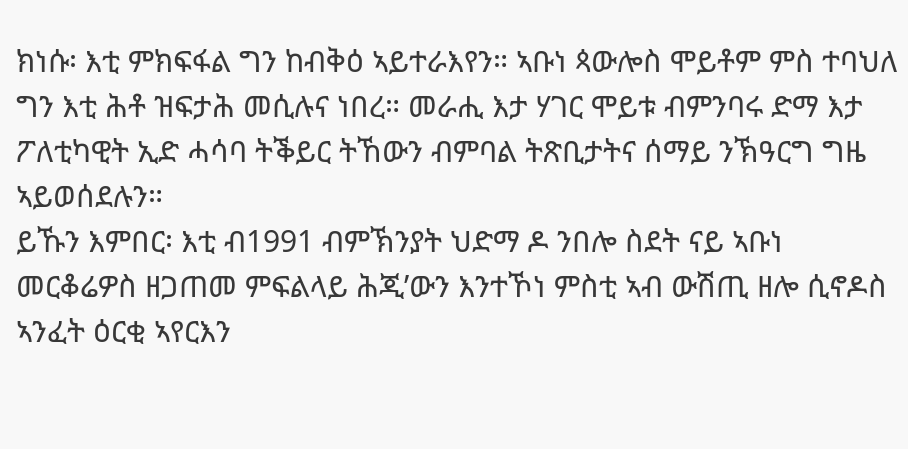ክነሱ፡ እቲ ምክፍፋል ግን ከብቅዕ ኣይተራእየን። ኣቡነ ጳውሎስ ሞይቶም ምስ ተባህለ ግን እቲ ሕቶ ዝፍታሕ መሲሉና ነበረ። መራሒ እታ ሃገር ሞይቱ ብምንባሩ ድማ እታ ፖለቲካዊት ኢድ ሓሳባ ትቕይር ትኸውን ብምባል ትጽቢታትና ሰማይ ንኽዓርግ ግዜ ኣይወሰደሉን።
ይኹን እምበር፡ እቲ ብ1991 ብምኽንያት ህድማ ዶ ንበሎ ስደት ናይ ኣቡነ መርቆሬዎስ ዘጋጠመ ምፍልላይ ሕጂ’ውን እንተኾነ ምስቲ ኣብ ውሽጢ ዘሎ ሲኖዶስ ኣንፈት ዕርቂ ኣየርእን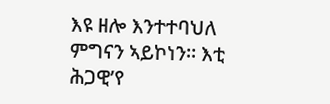እዩ ዘሎ እንተተባህለ ምግናን ኣይኮነን። እቲ ሕጋዊ’የ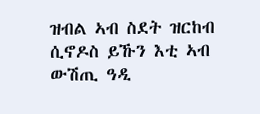ዝብል ኣብ ስደት ዝርከብ ሲኖዶስ ይኹን እቲ ኣብ ውሽጢ ዓዲ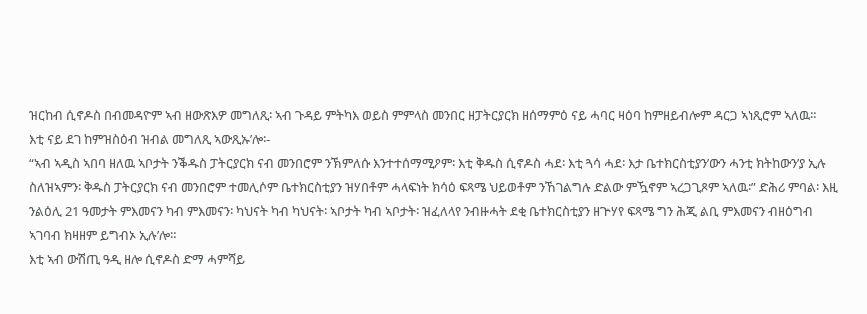ዝርከብ ሲኖዶስ በብመዳዮም ኣብ ዘውጽእዎ መግለጺ፡ ኣብ ጉዳይ ምትካእ ወይስ ምምላስ መንበር ዘፓትርያርክ ዘሰማምዕ ናይ ሓባር ዛዕባ ከምዘይብሎም ዳርጋ ኣነጺሮም ኣለዉ።
እቲ ናይ ደገ ከምዝስዕብ ዝብል መግለጺ ኣውጺኡ’ሎ፡-
“ኣብ ኣዲስ ኣበባ ዘለዉ ኣቦታት ንቕዱስ ፓትርያርክ ናብ መንበሮም ንኽምለሱ እንተተሰማሚዖም፡ እቲ ቅዱስ ሲኖዶስ ሓደ፡ እቲ ጓሳ ሓደ፡ እታ ቤተክርስቲያን’ውን ሓንቲ ክትከውን’ያ ኢሉ ስለዝኣምን፡ ቅዱስ ፓትርያርክ ናብ መንበሮም ተመሊሶም ቤተክርስቲያን ዝሃበቶም ሓላፍነት ክሳዕ ፍጻሜ ህይወቶም ንኸገልግሉ ድልው ምዃኖም ኣረጋጊጾም ኣለዉ፡” ድሕሪ ምባል፡ እዚ ንልዕሊ 21 ዓመታት ምእመናን ካብ ምእመናን፡ ካህናት ካብ ካህናት፡ ኣቦታት ካብ ኣቦታት፡ ዝፈለላየ ንብዙሓት ደቂ ቤተክርስቲያን ዘጕሃየ ፍጻሜ ግን ሕጂ ልቢ ምእመናን ብዘዕግብ ኣገባብ ክዛዘም ይግብኦ ኢሉ’ሎ።
እቲ ኣብ ውሽጢ ዓዲ ዘሎ ሲኖዶስ ድማ ሓምሻይ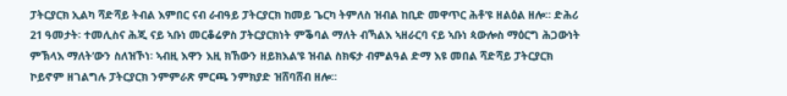ፓትርያርክ ኢልካ ሻድሻይ ትብል እምበር ናብ ራብዓይ ፓትርያርክ ከመይ ጌርካ ትምለስ ዝብል ከቢድ መዋጥር ሕቶ’ዩ ዘልዕል ዘሎ። ድሕሪ 21 ዓመታት፡ ተመሊስና ሕጂ ናይ ኣቡነ መርቆሬዎስ ፓትርያርክነት ምቕባል ማለት ብኻልእ ኣዘራርባ ናይ ኣቡነ ጳውሎስ ማዕርግ ሕጋውነት ምኽላእ ማለት’ውን ስለዝኾነ፡ ኣብዚ እዋን እዚ ክኸውን ዘይክእል’ዩ ዝብል ስክፍታ ብምልዓል ድማ እዩ መበል ሻድሻይ ፓትርያርክ ኮይኖም ዘገልግሉ ፓትርያርክ ንምምራጽ ምርጫ ንምክያድ ዝሸባሸብ ዘሎ።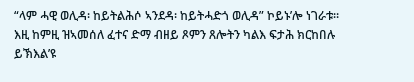“ላም ሓዊ ወሊዳ፡ ከይትልሕሶ ኣንደዳ፡ ከይትሓድጎ ወሊዳ” ኮይኑ’ሎ ነገራቱ። እዚ ከምዚ ዝኣመሰለ ፈተና ድማ ብዘይ ጾምን ጸሎትን ካልእ ፍታሕ ክርከበሉ ይኽእል’ዩ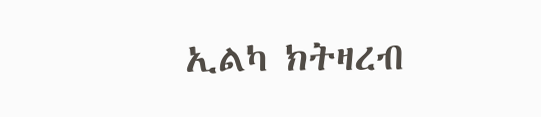ኢልካ ክትዛረብ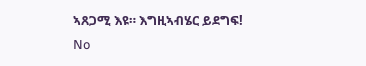ኣጸጋሚ እዩ። እግዚኣብሄር ይደግፍ!
No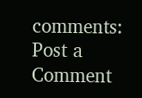comments:
Post a Comment